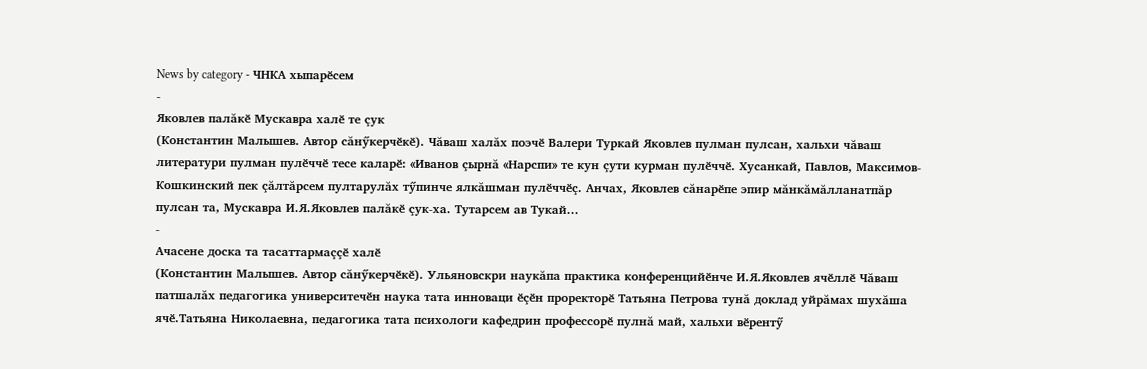News by category - ЧНКА хыпарӗсем
-
Яковлев палăкӗ Мускавра халӗ те çук
(Константин Малышев. Автор сăнӳкерчӗкӗ). Чăваш халăх поэчӗ Валери Туркай Яковлев пулман пулсан, хальхи чăваш литератури пулман пулӗччӗ тесе каларӗ: «Иванов çырнă «Нарспи» те кун çути курман пулӗччӗ. Хусанкай, Павлов, Максимов-Кошкинский пек çăлтăрсем пултарулăх тӳпинче ялкăшман пулӗччӗç. Анчах, Яковлев сăнарӗпе эпир мăнкăмăлланатпăр пулсан та, Мускавра И.Я.Яковлев палăкӗ çук-ха. Тутарсем ав Тукай...
-
Ачасене доска та тасаттармаççӗ халӗ
(Константин Малышев. Автор сăнӳкерчӗкӗ). Ульяновскри наукăпа практика конференцийӗнче И.Я.Яковлев ячӗллӗ Чăваш патшалăх педагогика университечӗн наука тата инноваци ӗçӗн проректорӗ Татьяна Петрова тунă доклад уйрăмах шухăша ячӗ.Татьяна Николаевна, педагогика тата психологи кафедрин профессорӗ пулнă май, хальхи вӗрентӳ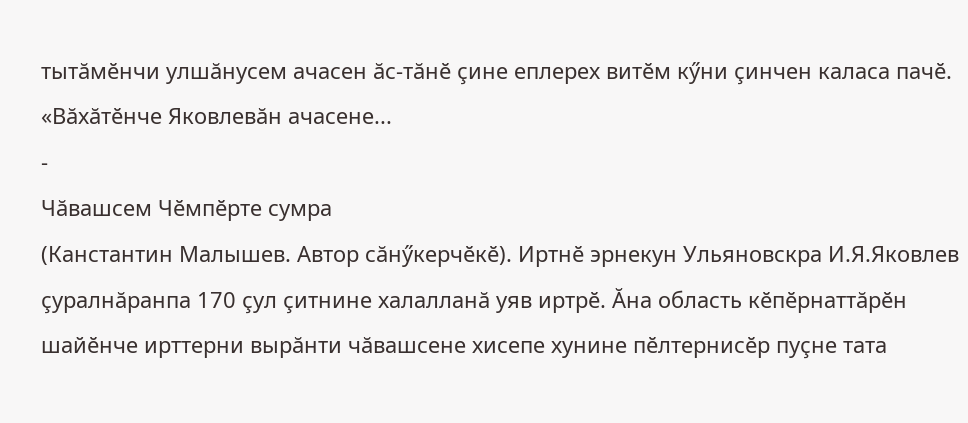тытăмӗнчи улшăнусем ачасен ăс-тăнӗ çине еплерех витӗм кӳни çинчен каласа пачӗ. «Вăхăтӗнче Яковлевăн ачасене...
-
Чăвашсем Чӗмпӗрте сумра
(Канстантин Малышев. Автор сăнӳкерчӗкӗ). Иртнӗ эрнекун Ульяновскра И.Я.Яковлев çуралнăранпа 170 çул çитнине халалланă уяв иртрӗ. Ăна область кӗпӗрнаттăрӗн шайӗнче ирттерни вырăнти чăвашсене хисепе хунине пӗлтернисӗр пуçне тата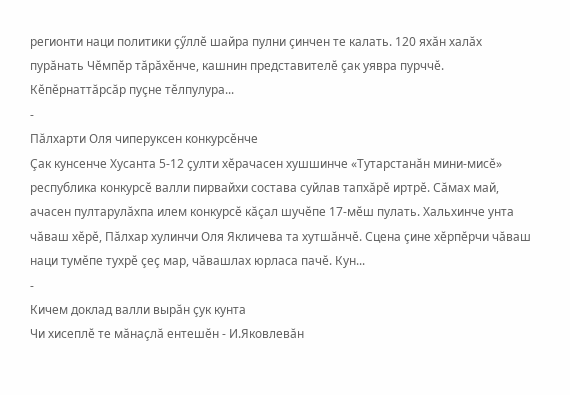регионти наци политики çӳллӗ шайра пулни çинчен те калать. 120 яхăн халăх пурăнать Чӗмпӗр тăрăхӗнче, кашнин представителӗ çак уявра пурччӗ. Кӗпӗрнаттăрсăр пуçне тӗлпулура...
-
Пăлхарти Оля чиперуксен конкурсӗнче
Çак кунсенче Хусанта 5-12 çулти хӗрачасен хушшинче «Тутарстанăн мини-мисӗ» республика конкурсӗ валли пирвайхи состава суйлав тапхăрӗ иртрӗ. Сăмах май, ачасен пултарулăхпа илем конкурсӗ кăçал шучӗпе 17-мӗш пулать. Хальхинче унта чăваш хӗрӗ, Пăлхар хулинчи Оля Якличева та хутшăнчӗ. Сцена çине хӗрпӗрчи чăваш наци тумӗпе тухрӗ çеç мар, чăвашлах юрласа пачӗ. Кун...
-
Кичем доклад валли вырăн çук кунта
Чи хисеплӗ те мăнаçлă ентешӗн - И.Яковлевăн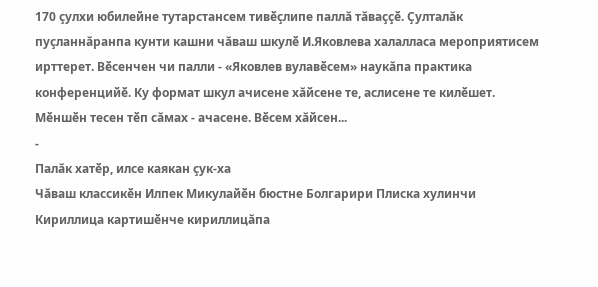170 çулхи юбилейне тутарстансем тивӗçлипе паллă тăваççӗ. Çулталăк пуçланнăранпа кунти кашни чăваш шкулӗ И.Яковлева халалласа мероприятисем ирттерет. Вӗсенчен чи палли - «Яковлев вулавӗсем» наукăпа практика конференцийӗ. Ку формат шкул ачисене хăйсене те, аслисене те килӗшет. Мӗншӗн тесен тӗп сăмах - ачасене. Вӗсем хăйсен...
-
Палăк хатӗр, илсе каякан çук-ха
Чăваш классикӗн Илпек Микулайӗн бюстне Болгарири Плиска хулинчи Кириллица картишӗнче кириллицăпа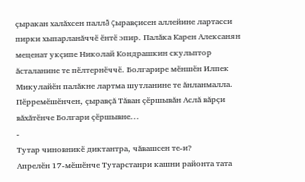çыракан халăхсен паллă çыравçисен аллейине лартасси пирки хыпарланăччӗ ӗнтӗ эпир. Палăка Карен Алексанян меценат укçипе Николай Кондрашкин скульптор ăсталанине те пӗлтернӗччӗ. Болгарире мӗншӗн Илпек Микулайӗн палăкне лартма шутланине те ăнланмалла. Пӗрремӗшӗнчен, çыравçă Тăван çӗршывăн Аслă вăрçи вăхăтӗнче Болгари çӗршывне...
-
Тутар чиновникӗ диктантра, чăвашсен те-и?
Апрелӗн 17-мӗшӗнче Тутарстанри кашни районта тата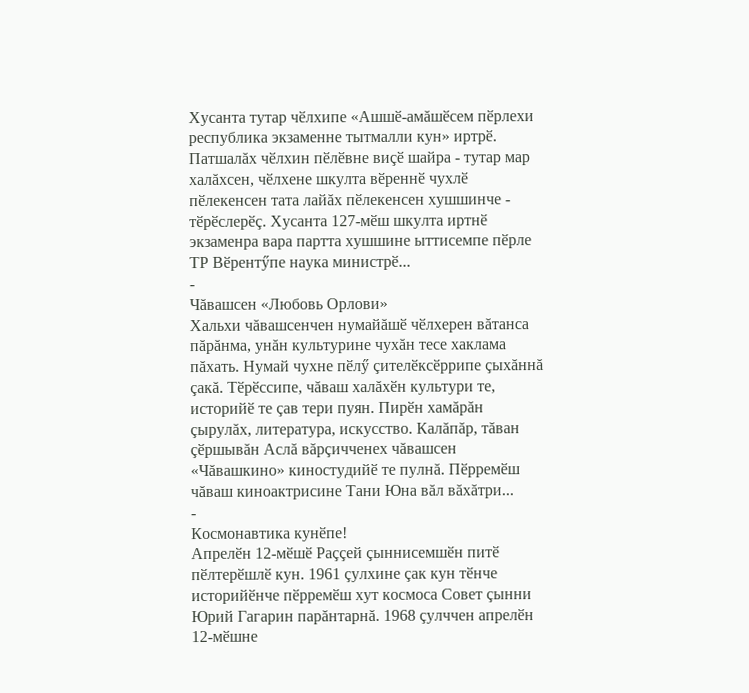Хусанта тутар чӗлхипе «Ашшӗ-амăшӗсем пӗрлехи республика экзаменне тытмалли кун» иртрӗ. Патшалăх чӗлхин пӗлӗвне виçӗ шайра - тутар мар халăхсен, чӗлхене шкулта вӗреннӗ чухлӗ пӗлекенсен тата лайăх пӗлекенсен хушшинче - тӗрӗслерӗç. Хусанта 127-мӗш шкулта иртнӗ экзаменра вара партта хушшине ыттисемпе пӗрле ТР Вӗрентӳпе наука министрӗ...
-
Чăвашсен «Любовь Орлови»
Хальхи чăвашсенчен нумайăшӗ чӗлхерен вăтанса пăрăнма, унăн культурине чухăн тесе хаклама пăхать. Нумай чухне пӗлӳ çителӗксӗррипе çыхăннă çакă. Тӗрӗссипе, чăваш халăхӗн культури те, историйӗ те çав тери пуян. Пирӗн хамăрăн çырулăх, литература, искусство. Калăпăр, тăван çӗршывăн Аслă вăрçичченех чăвашсен «Чăвашкино» киностудийӗ те пулнă. Пӗрремӗш чăваш киноактрисине Тани Юна вăл вăхăтри...
-
Космонавтика кунӗпе!
Апрелӗн 12-мӗшӗ Раççей çыннисемшӗн питӗ пӗлтерӗшлӗ кун. 1961 çулхине çак кун тӗнче историйӗнче пӗрремӗш хут космоса Совет çынни Юрий Гагарин парăнтарнă. 1968 çулччен апрелӗн 12-мӗшне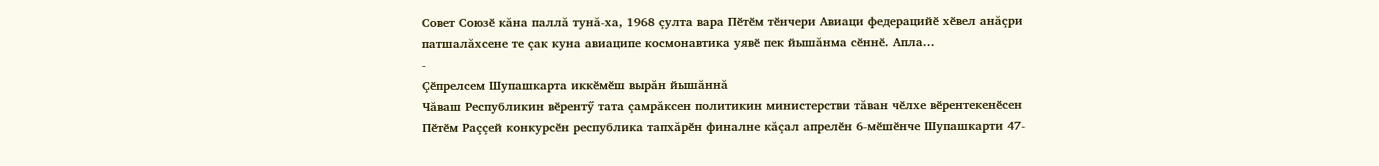Совет Союзӗ кăна паллă тунă-ха, 1968 çулта вара Пӗтӗм тӗнчери Авиаци федерацийӗ хӗвел анăçри патшалăхсене те çак куна авиаципе космонавтика уявӗ пек йышăнма сӗннӗ. Апла...
-
Çӗпрелсем Шупашкарта иккӗмӗш вырăн йышăннă
Чăваш Республикин вӗрентӳ тата çамрăксен политикин министерстви тăван чӗлхе вӗрентекенӗсен Пӗтӗм Раççей конкурсӗн республика тапхăрӗн финалне кăçал апрелӗн 6-мӗшӗнче Шупашкарти 47-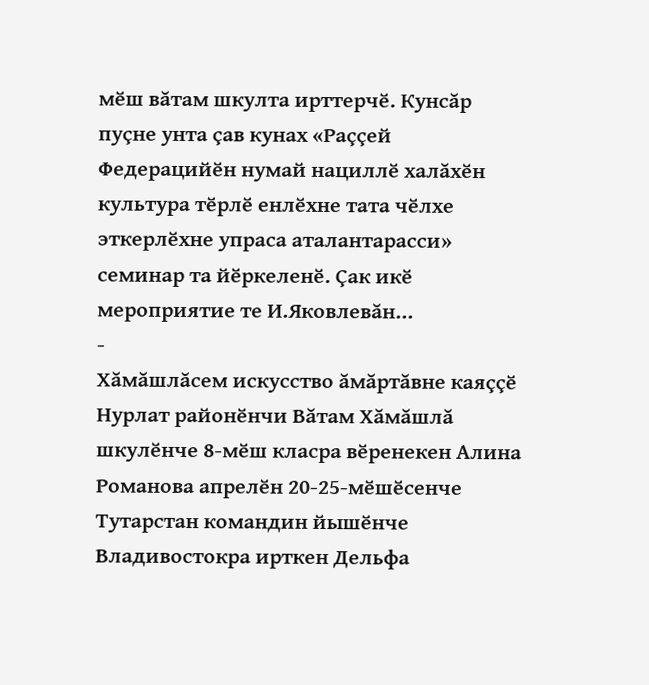мӗш вăтам шкулта ирттерчӗ. Кунсăр пуçне унта çав кунах «Раççей Федерацийӗн нумай нациллӗ халăхӗн культура тӗрлӗ енлӗхне тата чӗлхе эткерлӗхне упраса аталантарасси» семинар та йӗркеленӗ. Çак икӗ мероприятие те И.Яковлевăн...
-
Хăмăшлăсем искусство ăмăртăвне каяççӗ
Нурлат районӗнчи Вăтам Хăмăшлă шкулӗнче 8-мӗш класра вӗренекен Алина Романова апрелӗн 20-25-мӗшӗсенче Тутарстан командин йышӗнче Владивостокра ирткен Дельфа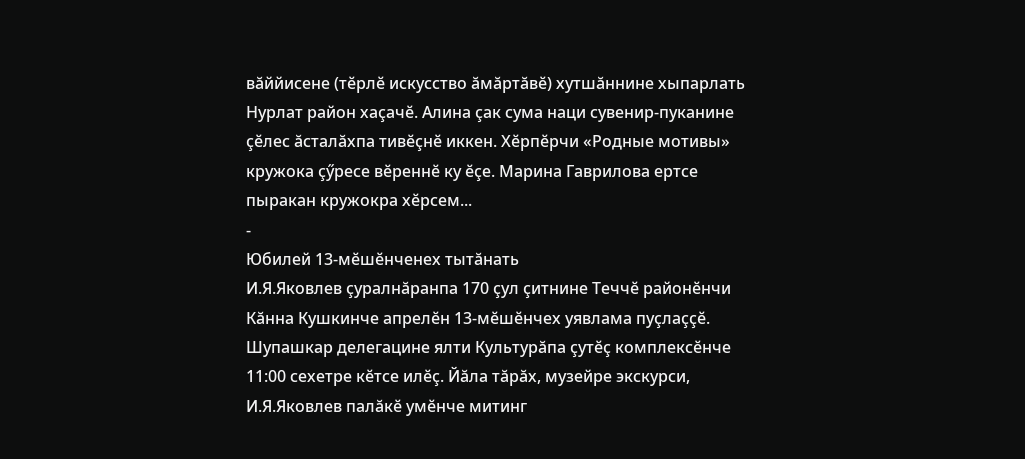вăййисене (тӗрлӗ искусство ăмăртăвӗ) хутшăннине хыпарлать Нурлат район хаçачӗ. Алина çак сума наци сувенир-пуканине çӗлес ăсталăхпа тивӗçнӗ иккен. Хӗрпӗрчи «Родные мотивы» кружока çӳресе вӗреннӗ ку ӗçе. Марина Гаврилова ертсе пыракан кружокра хӗрсем...
-
Юбилей 13-мӗшӗнченех тытăнать
И.Я.Яковлев çуралнăранпа 170 çул çитнине Теччӗ районӗнчи Кăнна Кушкинче апрелӗн 13-мӗшӗнчех уявлама пуçлаççӗ. Шупашкар делегацине ялти Культурăпа çутӗç комплексӗнче 11:00 сехетре кӗтсе илӗç. Йăла тăрăх, музейре экскурси, И.Я.Яковлев палăкӗ умӗнче митинг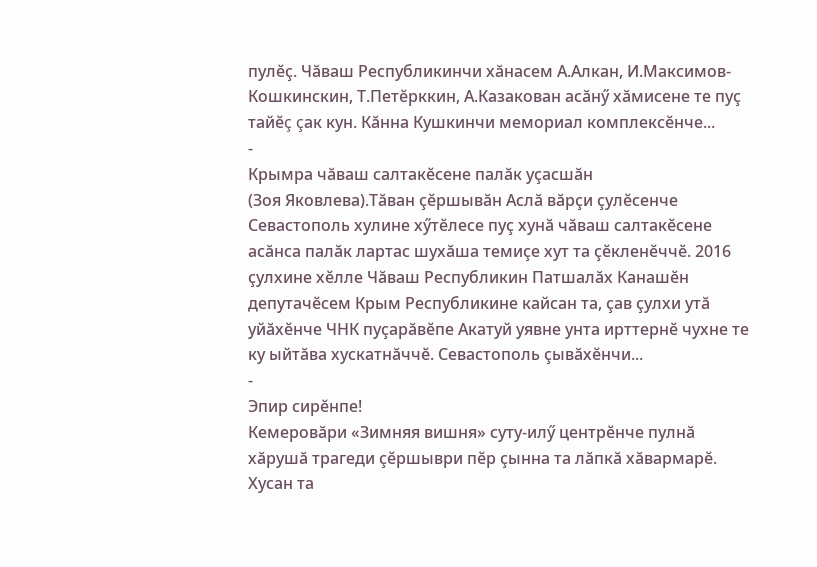пулӗç. Чăваш Республикинчи хăнасем А.Алкан, И.Максимов-Кошкинскин, Т.Петӗрккин, А.Казакован асăнӳ хăмисене те пуç тайӗç çак кун. Кăнна Кушкинчи мемориал комплексӗнче...
-
Крымра чăваш салтакӗсене палăк уçасшăн
(Зоя Яковлева).Тăван çӗршывăн Аслă вăрçи çулӗсенче Севастополь хулине хӳтӗлесе пуç хунă чăваш салтакӗсене асăнса палăк лартас шухăша темиçе хут та çӗкленӗччӗ. 2016 çулхине хӗлле Чăваш Республикин Патшалăх Канашӗн депутачӗсем Крым Республикине кайсан та, çав çулхи утă уйăхӗнче ЧНК пуçарăвӗпе Акатуй уявне унта ирттернӗ чухне те ку ыйтăва хускатнăччӗ. Севастополь çывăхӗнчи...
-
Эпир сирӗнпе!
Кемеровăри «Зимняя вишня» суту-илӳ центрӗнче пулнă хăрушă трагеди çӗршыври пӗр çынна та лăпкă хăвармарӗ. Хусан та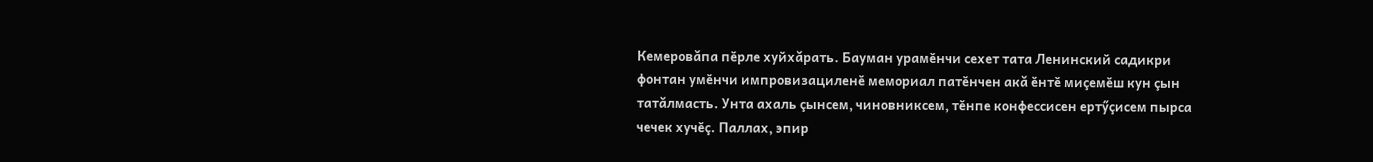Кемеровăпа пӗрле хуйхăрать. Бауман урамӗнчи сехет тата Ленинский садикри фонтан умӗнчи импровизациленӗ мемориал патӗнчен акă ӗнтӗ миçемӗш кун çын татăлмасть. Унта ахаль çынсем, чиновниксем, тӗнпе конфессисен ертӳçисем пырса чечек хучӗç. Паллах, эпир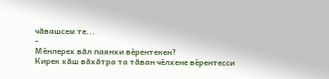чăвашсем те...
-
Мӗнлерех вăл паянхи вӗрентекен?
Кирек хăш вăхăтра та тăван чӗлхене вӗрентесси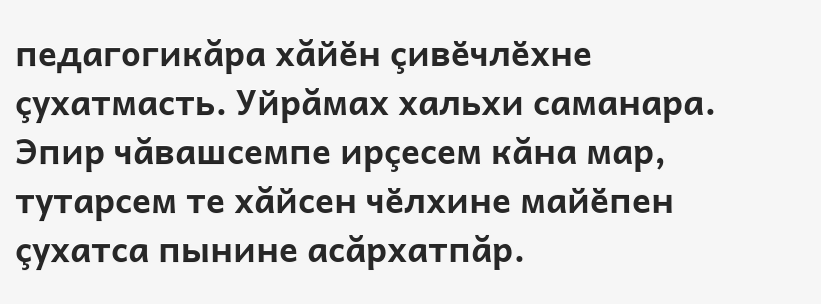педагогикăра хăйӗн çивӗчлӗхне çухатмасть. Уйрăмах хальхи саманара. Эпир чăвашсемпе ирçесем кăна мар, тутарсем те хăйсен чӗлхине майӗпен çухатса пынине асăрхатпăр.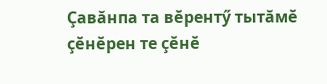Çавăнпа та вӗрентӳ тытăмӗ çӗнӗрен те çӗнӗ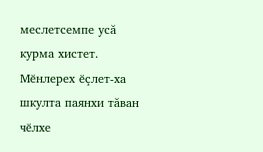меслетсемпе усă курма хистет. Мӗнлерех ӗçлет-ха шкулта паянхи тăван чӗлхе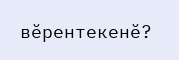вӗрентекенӗ?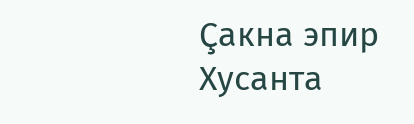Çакна эпир Хусанта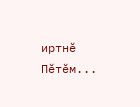иртнӗ Пӗтӗм...